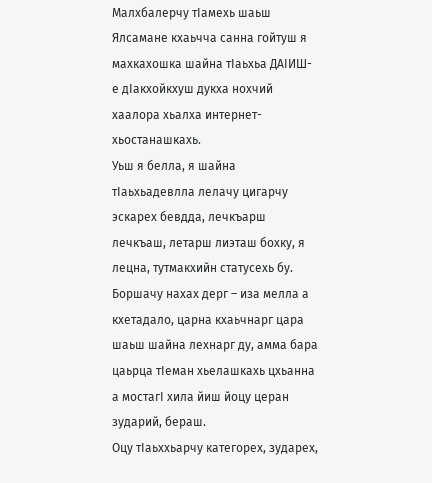Малхбалерчу тIамехь шаьш Ялсамане кхаьчча санна гойтуш я махкахошка шайна тIаьхьа ДАIИШ-е дIакхойкхуш дукха нохчий хаалора хьалха интернет-хьостанашкахь.
Уьш я белла, я шайна тIаьхьадевлла лелачу цигарчу эскарех бевдда, лечкъарш лечкъаш, летарш лиэташ бохку, я лецна, тутмакхийн статусехь бу.
Боршачу нахах дерг – иза мелла а кхетадало, царна кхаьчнарг цара шаьш шайна лехнарг ду, амма бара цаьрца тIеман хьелашкахь цхьанна а мостагI хила йиш йоцу церан зударий, бераш.
Оцу тIаьххьарчу категорех, зударех,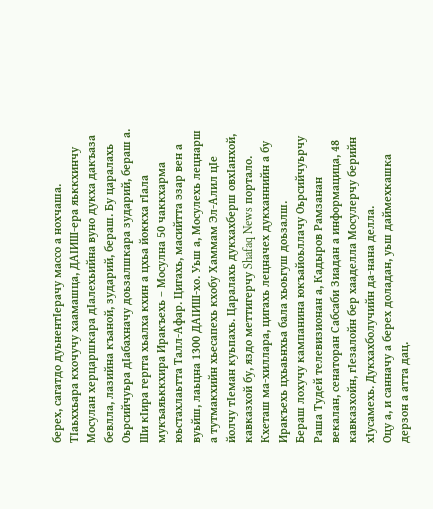берех, сагатдо дуьнентIерачу массо а нохчаша.
ТIаьххьара кхочучу хаамашца, ДАIИШ-ера яьккхинчу Мосулан херцаршкара дIалехьийна вуно дукха дакъаза бевлла, лазийна къаной, зударий, бераш. Бу царалахь Оьрсийчуьра дIабахначу доьзалшкара зударий, бераш а.
Ши кIира гергга хьалха кхин а цхьа йоккха гIала мукъаяьккхира Иракъехь – Мосулна 50 чаккхарма юьстахлаьтта Талл-Афар. Цигахь, масийтта эзар вен а вуьйш, лаьцна 1300 ДАIИШ-хо. Уьш а, Мосулехь лецнарш а тутмакхийн хьесапехь кхобу Хаммам Эл-Алил цIе йолчу тIеман куьпахь. Царалахь дукхахберш овхIанхой, кавказхой бу, яздо меттигерчу Shafaq News портало.
Кхеташ ма-хиллара, цигахь лецначех дукханнийн а бу Иракъехь цхьаьнхьа бала хьоьгуш доьзалш.
Бераш лохучу кампанина юкъайоьллачу Оьрсийчуьрчу Раша Тудей телевизионан а, Кадыров Рамзанан векалан, сенаторан Сабсаби Зиадан а информацица, 48 кавказхойн, гIезалойн бер хааделла Мосулерчу берийн хIусамехь. Дукхахболучийн да-нана делла.
Оцу а, и санначу а берех доладан, уьш даймехкашка дерзон а атта дац.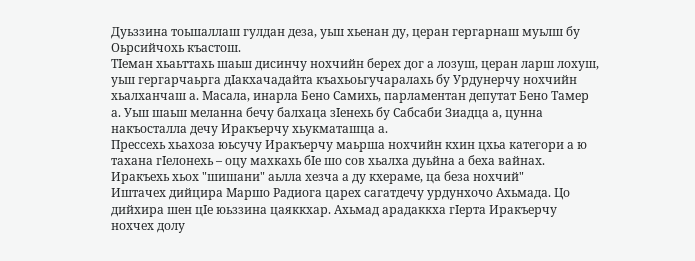Дуьззина тоьшаллаш гулдан деза, уьш хьенан ду, церан гергарнаш муьлш бу Оьрсийчохь къастош.
ТIеман хьаьттахь шаьш дисинчу нохчийн берех дог а лозуш, церан ларш лохуш, уьш гергарчаьрга дIакхачадайта къахьоьгучаралахь бу Урдунерчу нохчийн хьалханчаш а. Масала, инарла Бено Самихь, парламентан депутат Бено Тамер а. Уьш шаьш меланна бечу балхаца зIенехь бу Сабсаби Зиадца а, цунна накъосталла дечу Иракъерчу хьукматашца а.
Прессехь хьахоза юьсучу Иракъерчу маьрша нохчийн кхин цхьа категори а ю тахана гIелонехь – оцу махкахь бIе шо сов хьалха дуьйна а беха вайнах.
Иракъехь хьох "шишани" аьлла хезча а ду кхераме, ца беза нохчий"
Иштачех дийцира Маршо Радиога царех сагатдечу урдунхочо Ахьмада. Цо дийхира шен цIе юьззина цаяккхар. Ахьмад арадаккха гIерта Иракъерчу нохчех долу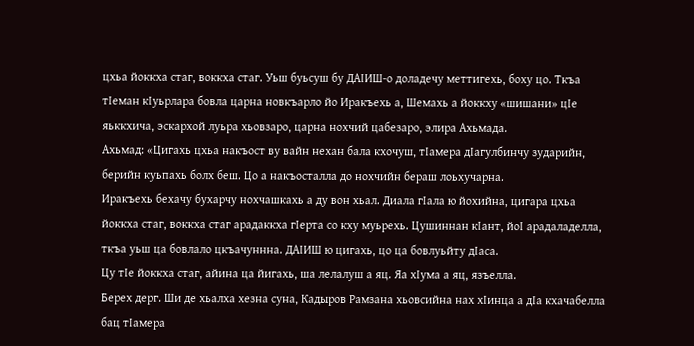цхьа йоккха стаг, воккха стаг. Уьш буьсуш бу ДАIИШ-о доладечу меттигехь, боху цо. Ткъа тIеман кIуьрлара бовла царна новкъарло йо Иракъехь а, Шемахь а йоккху «шишани» цIе яьккхича, эскархой луьра хьовзаро, царна нохчий цабезаро, элира Ахьмада.
Ахьмад: «Цигахь цхьа накъост ву вайн нехан бала кхочуш, тIамера дIагулбинчу зударийн, берийн куьпахь болх беш. Цо а накъосталла до нохчийн бераш лоьхучарна.
Иракъехь бехачу бухарчу нохчашкахь а ду вон хьал. Диала гIала ю йохийна, цигара цхьа йоккха стаг, воккха стаг арадаккха гIерта со кху муьрехь. Цушиннан кIант, йоI арадаладелла, ткъа уьш ца бовлало цкъачуннна. ДАIИШ ю цигахь, цо ца бовлуьйту дIаса.
Цу тIе йоккха стаг, айина ца йигахь, ша лелалуш а яц. Яа хIума а яц, язъелла.
Берех дерг. Ши де хьалха хезна суна, Кадыров Рамзана хьовсийна нах хIинца а дIа кхачабелла бац тIамера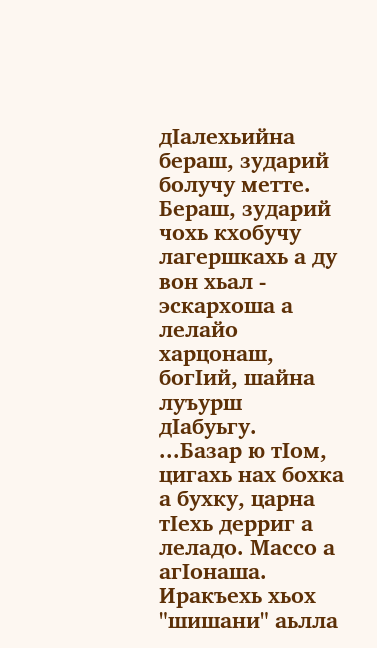дIалехьийна бераш, зударий болучу метте.
Бераш, зударий чохь кхобучу лагершкахь а ду вон хьал - эскархоша а лелайо харцонаш, богIий, шайна луъурш дIабуьгу. ...Базар ю тIом, цигахь нах бохка а бухку, царна тIехь дерриг а леладо. Массо а агIонаша.
Иракъехь хьох "шишани" аьлла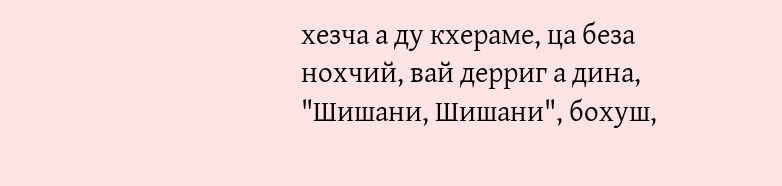хезча а ду кхераме, ца беза нохчий, вай дерриг а дина, "Шишани, Шишани", бохуш,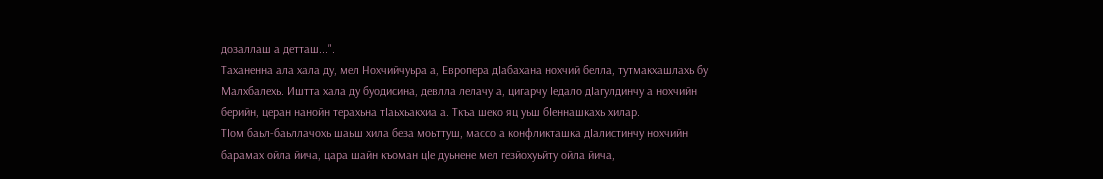дозаллаш а детташ...".
Таханенна ала хала ду, мел Нохчийчуьра а, Европера дIабахана нохчий белла, тутмакхашлахь бу Малхбалехь. Иштта хала ду буодисина, девлла лелачу а, цигарчу Iедало дIагулдинчу а нохчийн берийн, церан нанойн терахьна тIаьхьакхиа а. Ткъа шеко яц уьш бIеннашкахь хилар.
ТIом баьл-баьллачохь шаьш хила беза моьттуш, массо а конфликташка дIалистинчу нохчийн барамах ойла йича, цара шайн къоман цIе дуьнене мел гезйохуьйту ойла йича,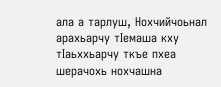ала а тарлуш, Нохчийчоьнал арахьарчу тIемаша кху тIаьххьарчу ткъе пхеа шерачохь нохчашна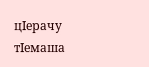цIерачу тIемаша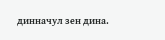динначул зен дина.